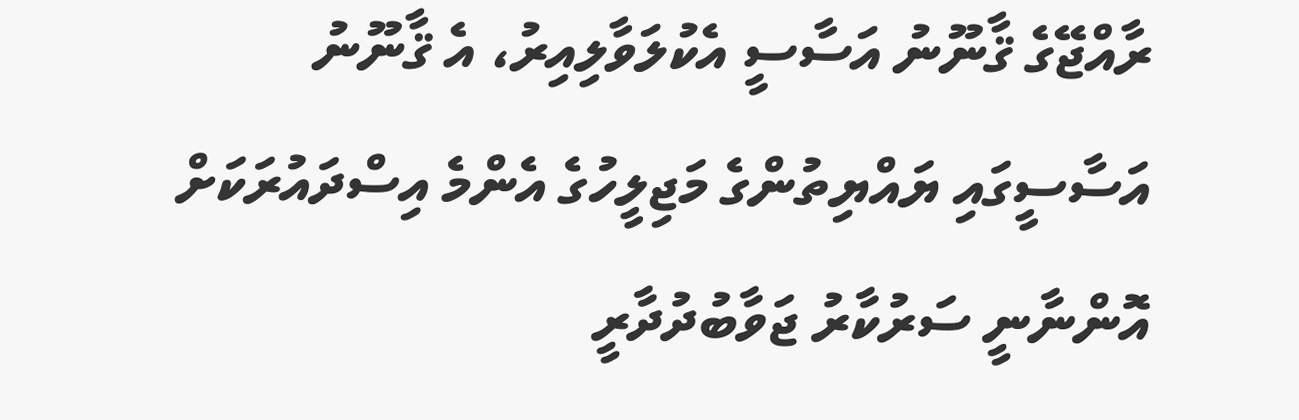ރާއްޖޭގެ ޤާނޫނު އަސާސީ އެކުލަވާލިއިރު، އެ ޤާނޫނު އަސާސީގައި ޔައްޔިތުންގެ މަޖިލީހުގެ އެންމެ އިސްދައުރަކަށް އޮންނާނީ ސަރުކާރު ޖަވާބުދުދާރީ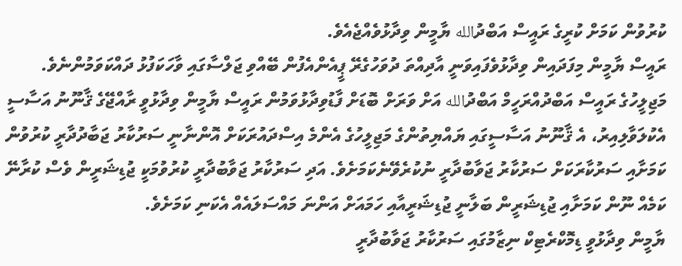ކުރުވުން ކަމަށް ކުރީގެ ރައީސް އަބްދުالله ޔާމީން ވިދާޅުވެއްޖެއެވެ.
ރައީސް ޔާމީން މިފަދައިން ވިދާޅުވެފައިވަނީ އާދިއްތަ ދުވަހުގެރޭ ޕީއެންއެފުން ބޭއްވި ޖަލްސާގައި ވާހަކަފުޅު ދައްކަވަމުންނެވެ.
މަޖިލީހުގެ ރައީސް އަބްދުއްރަހީމް އަބްދުالله އަށް ވަރަށް ބޮޑަށް ފާޑުވިދާޅުވަމުން ރައީސް ޔާމީން ވިދާޅުވީ ރާއްޖޭގެ ޤާނޫނު އަސާސީ އެކުލަވާލިއިރު، އެ ޤާނޫނު އަސާސީގައި ޔައްޔިތުންގެ މަޖިލީހުގެ އެންމެ އިސްދައުރަކަށް އޮންނާނީ ސަރުކާރު ޖަބާދުދާރީ ކުރުވުން ކަމަށާއި ސަރުކާރަކަށް ސަރުކާރު ޖަވާބުދާރީ ނުކުރެވޭނެކަމަށެވެ. އަދި ސަރުކާރު ޖަވާބުދާރީ ކުރުވުމަކީ ޖުޑިޝަރީން ވެސް ކުރާނޭ ކަމެއް ނޫން ކަމަށާއި ޖުޑިޝަރީން ބަލާނީ ޖުޑިޝަރީއާއި ހަމައަށް އަންނަ މައްސަލައެއް އެކަނި ކަމަށެވެ.
ޔާމީން ވިދާޅުވީ ޑިމޮކްރެޓިކް ނިޒާމުގައި ސަރުކާރު ޖަވާބުދާރީ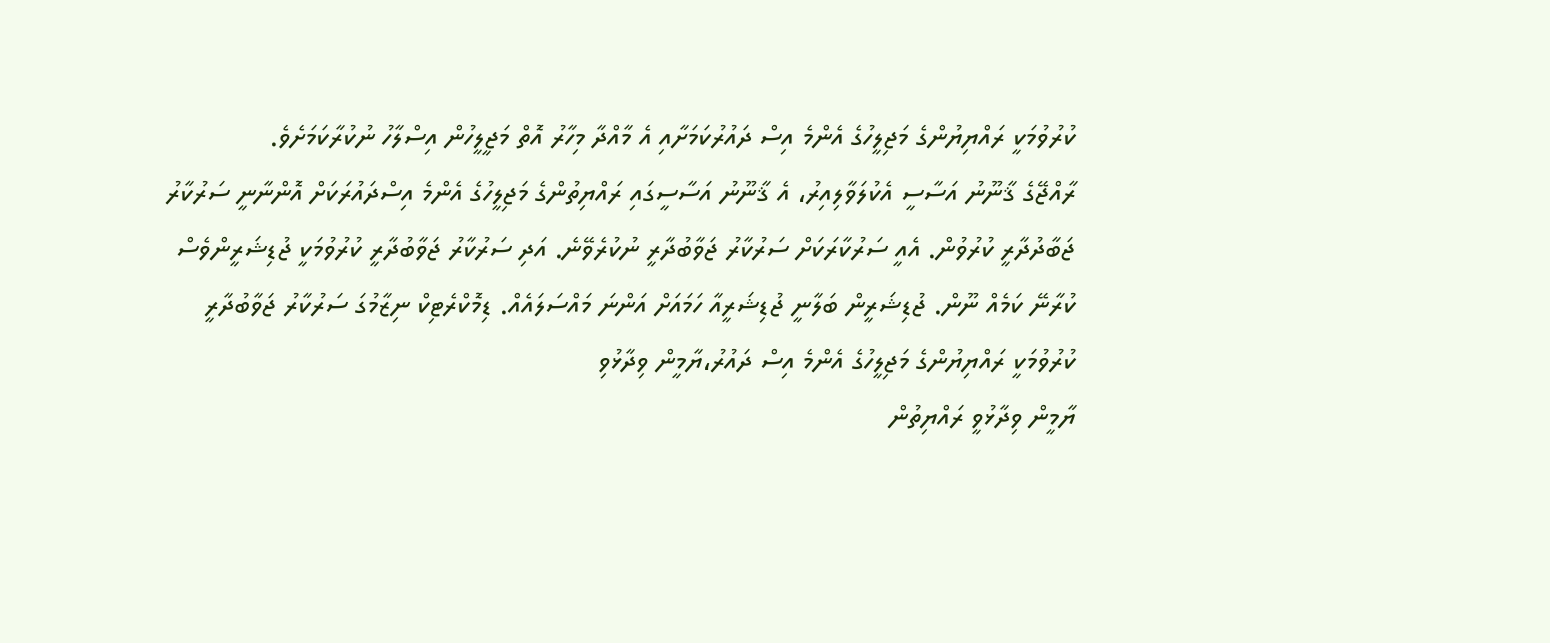ކުރުވުމަކީ ރައްޔިޔުންގެ މަޖިލީހުގެ އެންމެ އިސް ދައުރުކަމަށާއި އެ މާއްދާ މިހާރު އޮތް މަޖީލީހުން އިސްލާހު ނުކުރާކަމަށެވެ.
ރާއްޖޭގެ ޤާނޫނު އަސާސީ އެކުލަވާލިއިރު، އެ ޤާނޫނު އަސާސީގައި ރައްޔިތުންގެ މަޖިލީހުގެ އެންމެ އިސްދައުރަކަށް އޮންނާނީ ސަރުކާރު ޖަބާދުދާރީ ކުރުވުން. އެއީ ސަރުކާރަކަށް ސަރުކާރު ޖަވާބުދާރީ ނުކުރެވޭނެ. އަދި ސަރުކާރު ޖަވާބުދާރީ ކުރުވުމަކީ ޖުޑިޝަރީންވެސް ކުރާނޭ ކަމެއް ނޫން. ޖުޑިޝަރީން ބަލާނީ ޖުޑިޝަރީއާ ހަމައަށް އަންނަ މައްސަލައެއް. ޑިމޮކްރެޓިކް ނިޒާމުގަ ސަރުކާރު ޖަވާބުދާރީ ކުރުވުމަކީ ރައްޔިޔުންގެ މަޖިލީހުގެ އެންމެ އިސް ދައުރު،ޔާމީން ވިދާޅުވި
ޔާމީން ވިދާޅުވީ ރައްޔިތުން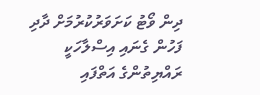ދިން ވޯޓު ކަށަވަރުކުރުމަށް ދާދި ފަހުން ގެނައި އިސްލާހަކީ ރައްޔިތުންގެ އަތްފައި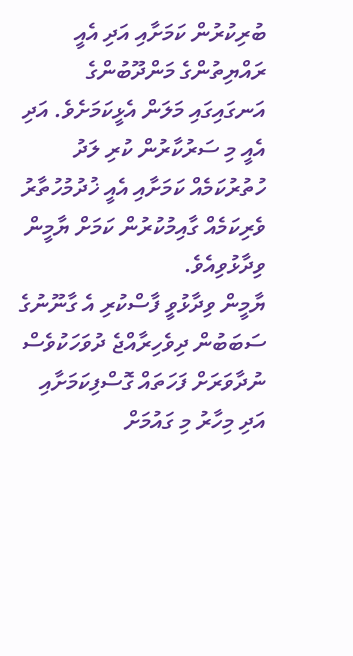ބުރިކުރުން ކަމަށާއި އަދި އެއީ ރައްޔިތުންގެ މަންދޫބުންގެ އަނގައިގައި މަލަން އެޅީކަމަށެވެ. އަދި އެއީ މި ސަރުކާރުން ކުރި ލަދު ހުތުރުކަމެއް ކަމަށާއި އެއީ ޚުދުމުހުތާރު ވެރިކަމެއް ގާއިމުކުރުން ކަމަށް ޔާމީން ވިދާޅުވިއެވެ.
ޔާމީން ވިދާޅުވީ ފާސްކުރި އެ ގާނޫނުގެ ސަބަބުން ދިވެހިރާއްޖެ ދުވަހަކުވެސް ނުދާވަރަށް ފަހަތައް ގޮސްފިކަމަށާއި އަދި މިހާރު މި ގައުމަށް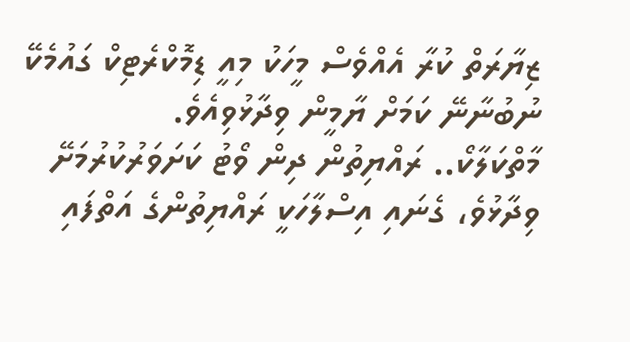ޒިޔާރަތް ކުރާ އެއްވެސް މީހަކު މިއީ ޑިމޮކްރެޓިކް ގައުމެކޭ ނުބުނާނޭ ކަމަށް ޔާމީން ވިދާޅުވިއެވެ.
މާތްކަލާކޯ.. ރައްޔިތުން ދިން ވޯޓު ކަށަވަރުކުރުމަށޭ ވިދާޅުވެ، ގެނައި އިސްލާހަކީ ރައްޔިތުންގެ އަތްފައި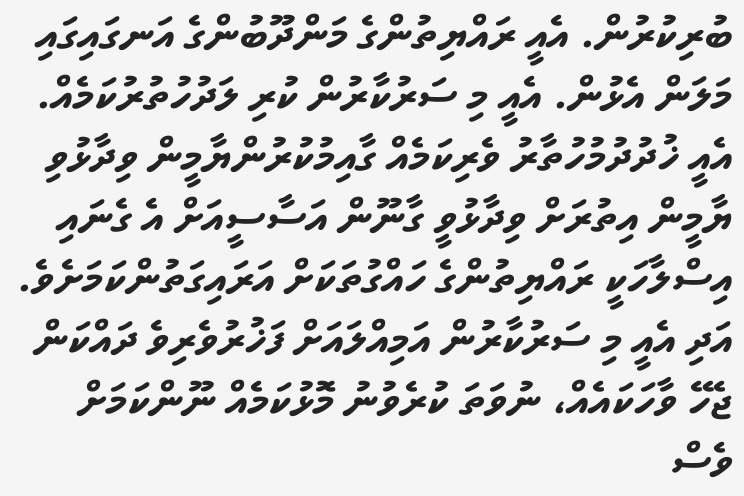ބުރިކުރުން. އެއީ ރައްޔިތުންގެ މަންދޫބުންގެ އަނގައިގައި މަލަން އެޅުން. އެއީ މި ސަރުކާރުން ކުރި ލަދުހުތުރުކަމެއް. އެއީ ޚުދުދުމުހުތާރު ވެރިކަމެއް ގާއިމުކުރުންޔާމީން ވިދާޅުވި
ޔާމީން އިތުރަށް ވިދާޅުވީ ގާނޫން އަސާސީއަށް އެ ގެނައި އިސްލާހަކީ ރައްޔިތުންގެ ހައްގުތަކަށް އަރައިގަތުންކަމަށެވެ. އަދި އެއީ މި ސަރުކާރުން އަމިއްލައަށް ފަޚުރުވެރިވެ ދައްކަން ޖެހޭ ވާހަކައެއް، ނުވަތަ ކުރެވުނު މޮޅުކަމެއް ނޫންކަމަށް ވެސް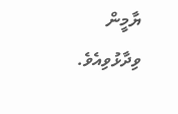ޔާމީން ވިދާޅުވިއެވެ.